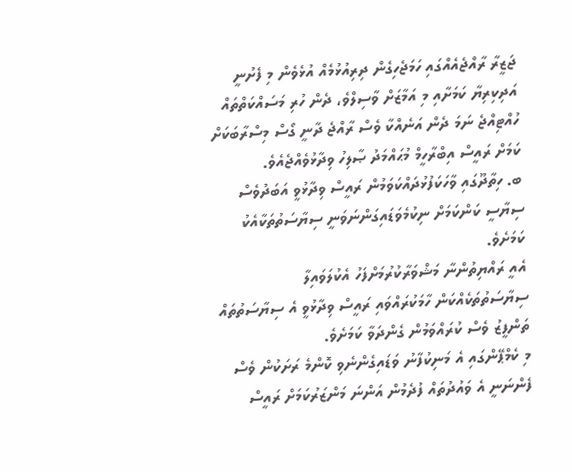ޖަޒީރާ ރާއްޖެއެއްގައި ހަމަޖެހިގެން ދިރިއުޅުމެއް އުޅެވެން މި ފެށުނީ އަދިކިރިޔާ ކަމަށާއި މި އަމާޒަށް ވާސިލްވެ، ދެން ހުރި މަސައްކަތްތައް ހުއްޓިއްޖެ ނަމަ ދެން އަނެއްކާ ވެސް ރާއްޖެ ދާނީ ގޯސް މިސްރާބަކަށް ކަމަށް ރައީސް އިބްރާހީމް މުޙައްމަދު ޞާލިހު ވިދާޅުވެއްޖެއެވެ.
ބ. ހިތާދޫގައި ވާހަކަފުޅުދައްކަވަމުން ރައީސް ވިދާޅުވީ އަބަދުވެސް ސިޔާސީ ކަންކަމަށް ނިކުމެވަޑައިގަންނަވަނީ ސިޔާސަތުތަކާއެކު ކަމަށެވެ.
އެއީ ރައްޔިތުންނާ މަޝްވަރާކުރުމަށްފަހު އެކުލަވައިލާ ސިޔާސަތުތަކެއްކަން ހާމަކުރައްވައި ރައީސް ވިދާޅުވީ އެ ސިޔާސަތުތައް ތަންފީޒު ވެސް ކުރައްވަމުން ގެންދަވާ ކަމަށެވެ.
މި ކެމްޕޭންގައި އެ މަނިކުފާނު ވަޑައިގެންނެވި ކޮންމެ ރަށަކުން ވެސް ފެންނަނީ އެ ވައުދުތައް ފުދެމުން އަންނަ މަންޒަރުކަމަށް ރައީސް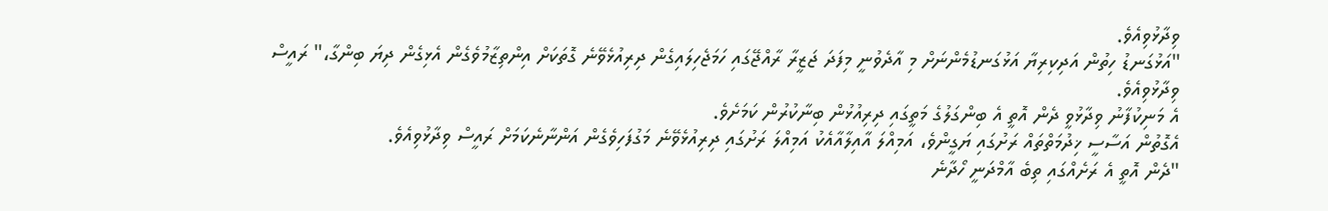ވިދާޅުވިއެވެ.
"އަޅުގަނޑު ހިތުން އަދިކިރިޔާ އަޅުގަނޑުމެންނަށް މި އާދެވުނީ މިފަދަ ޖަޒީރާ ރާއްޖޭގައި ހަމަޖެހިލައިގެން ދިރިއުޅެވޭނެ ގޮތަކަށް އިންތިޒާމުވެގެން އެޅިގެން ދިޔަ ބިންގާ،" ރައީސް ވިދާޅުވިއެވެ.
އެ މަނިކުފާނު ވިދާޅުވީ ދެން އޮތީ އެ ބިންގަލުގެ މަތީގައި ދިރިއުޅުން ބިނާކުރުން ކަމަށެވެ.
އެގޮތުން އަސާސީ ޚިދުމަތްތައް ރަށުގައި ޔަގީންވެ، އަމިއްލަ އާއިލާއާއެކު އަމިއްލަ ރަށުގައި ދިރިއުޅެވޭނެ މަގުފަހިވެގެން އަންނާނެކަމަށް ރައީސް ވިދާޅުވިއެވެ.
"ދެން އޮތީ އެ ރަށެއްގައި ތިބެ އާމްދަނީ ހޯދާނެ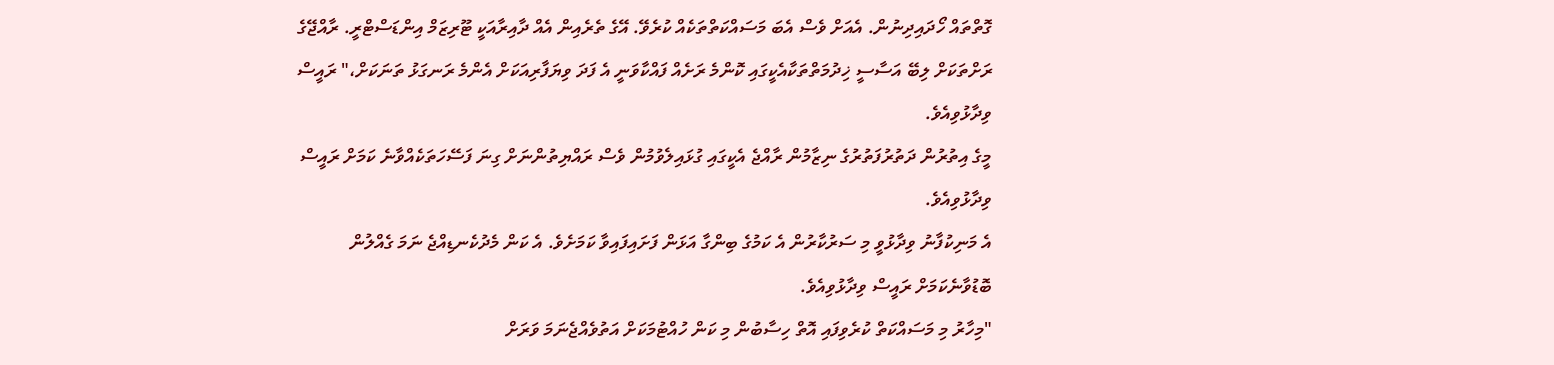ގޮތްތައް ހޯދައިދިނުން. އެއަށް ވެސް އެބަ މަސައްކަތްތަކެއް ކުރެވޭ. އޭގެ ތެރެއިން އެއް ދާއިރާއަކީ ޓޫރިޒަމް އިންޑަސްޓްރީ. ރާއްޖޭގެ ރަށްތަކަށް ލިބޭ އަސާސީ ޚިދުމަތްތަކާއެކީގައި ކޮންމެ ރަށެއް ފައްކާވަނީ އެ ފަދަ ވިޔަފާރިއަކަށް އެންމެ ރަނގަޅު ތަނަކަށް،" ރައީސް ވިދާޅުވިއެވެ.
މީގެ އިތުރުން ދަތުރުފަތުރުގެ ނިޒާމުން ރާއްޖެ އެކީގައި ގުޅައިލެވުމުން ވެސް ރައްޔިތުންނަށް ގިނަ ފަސޭހަތަކެއްވާނެ ކަމަށް ރައީސް ވިދާޅުވިއެވެ.
އެ މަނިކުފާނު ވިދާޅުވީ މި ސަރުކާރުން އެ ކަމުގެ ބިންގާ އަޅަން ފަށައިފައިވާ ކަމަށެވެ. އެ ކަން މެދުކެނޑިއްޖެ ނަމަ ގެއްލުން ބޮޑުވާނެކަމަށް ރައީސް ވިދާޅުވިއެވެ.
"މިހާރު މި މަސައްކަތް ކުރެވިފައި އޮތް ހިސާބުން މި ކަން ހުއްޓުމަކަށް އަތުވެއްޖެނަމަ ވަރަށް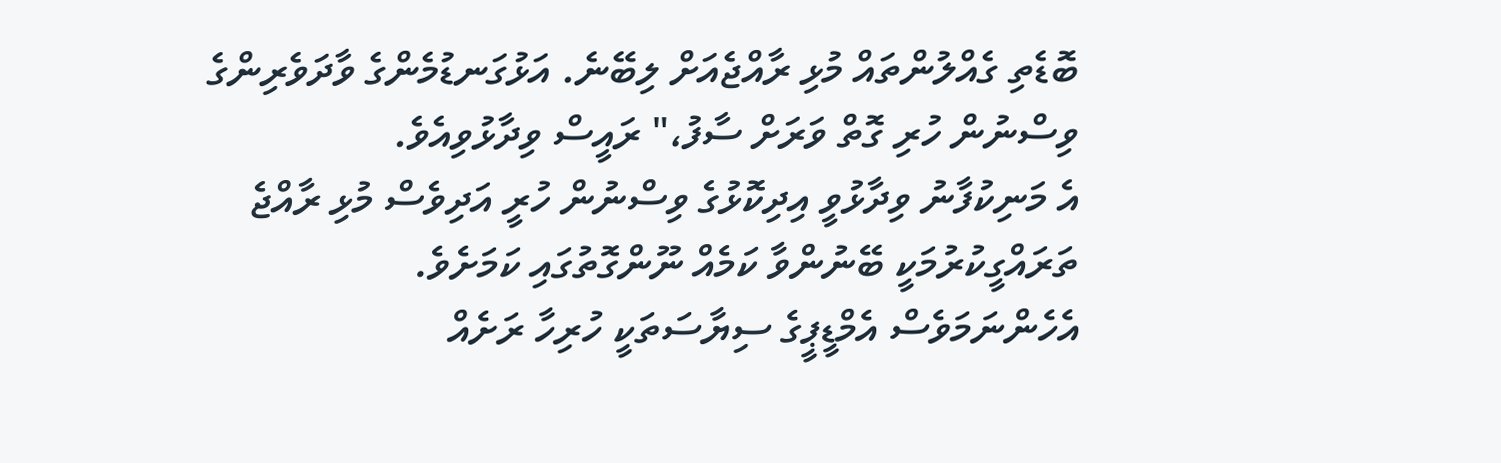ބޮޑެތި ގެއްލުންތައް މުޅި ރާއްޖެއަށް ލިބޭނެ. އަޅުގަނޑުމެންގެ ވާދަވެރިންގެ ވިސްނުން ހުރި ގޮތް ވަރަށް ސާފު،" ރައީސް ވިދާޅުވިއެވެ.
އެ މަނިކުފާނު ވިދާޅުވީ އިދިކޮޅުގެ ވިސްނުން ހުރީ އަދިވެސް މުޅި ރާއްޖެ ތަރައްގީކުރުމަކީ ބޭނުންވާ ކަމެއް ނޫންގޮތުގައި ކަމަށެވެ.
އެހެންނަމަވެސް އެމްޑީޕީގެ ސިޔާސަތަކީ ހުރިހާ ރަށެއް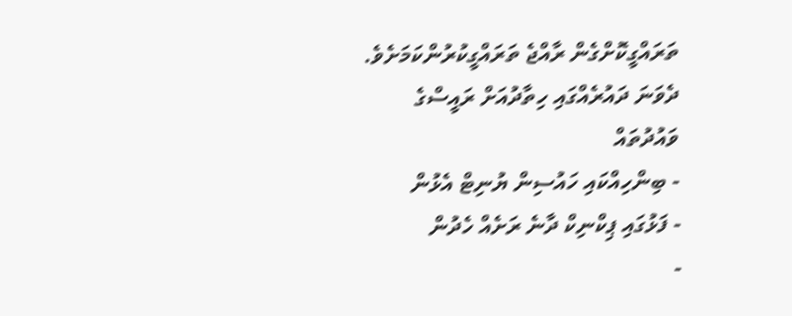ތަރައްގީކޮށްގެން ރާއްޖެ ތަރައްގީކުރުންކަމަށެވެ.
ދެވަނަ ދައުރެއްގައި ހިތާދުއަށް ރައީސްގެ ވައުދުތައް
- ބިންހިއްކައި ހައުސިން ޔުނިޓް އެޅުން
- ފަޅުގައި ޕިކްނިކް ދާނެ ރަށެއް ހެދުން
-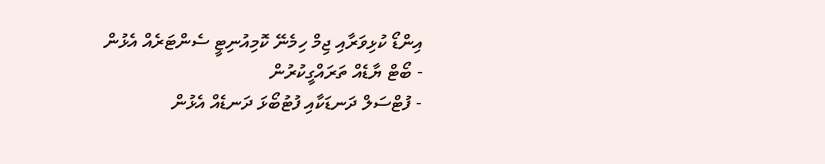އިންޑޯ ކުޅިވަރާއި ޖިމް ހިމެނޭ ކޮމިއުނިޓީ ސެންޓަރެއް އެޅުން
- ބޯޓް ޔާޑެއް ތަރައްގީކުރުން
- ފުޓްސަލް ދަނޑަކާއި ފުޓުބޯޅަ ދަނޑެއް އެޅުން